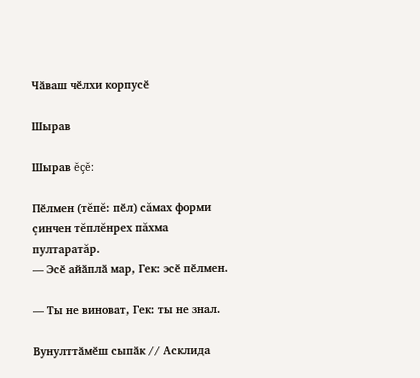Чӑваш чӗлхи корпусӗ

Шырав

Шырав ĕçĕ:

Пӗлмен (тĕпĕ: пӗл) сăмах форми çинчен тĕплĕнрех пăхма пултаратăр.
— Эсӗ айӑплӑ мар, Гек: эсӗ пӗлмен.

— Ты не виноват, Гек: ты не знал.

Вунулттӑмӗш сыпӑк // Асклида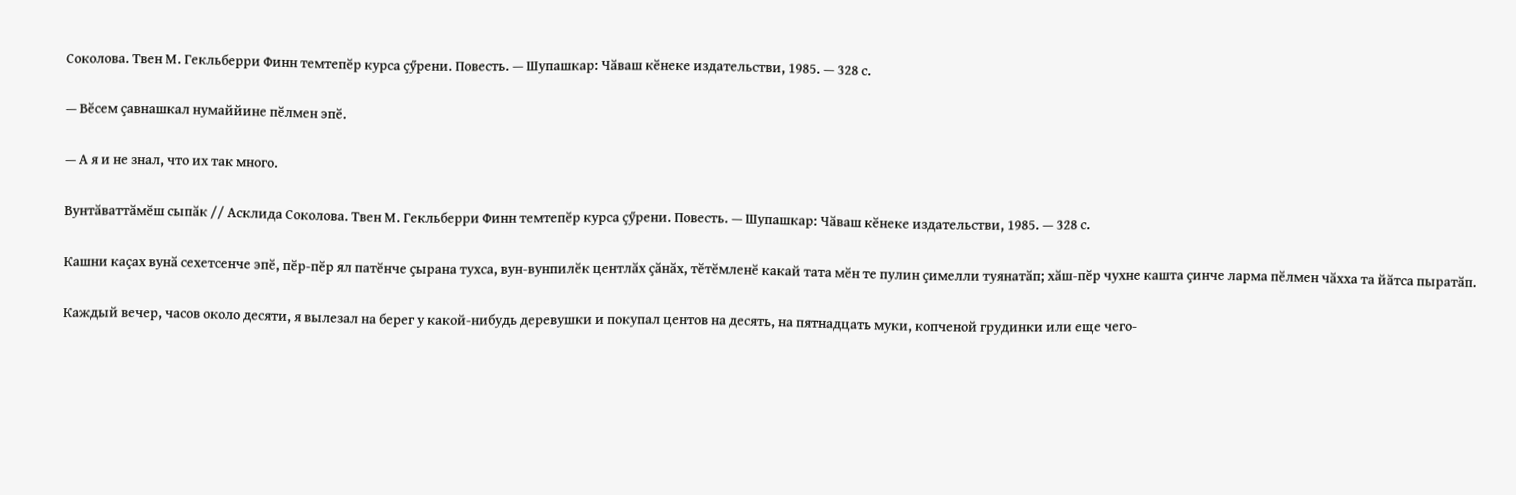Соколова. Твен М. Гекльберри Финн темтепӗр курса ҫӳрени. Повесть. — Шупашкар: Чӑваш кӗнеке издательстви, 1985. — 328 с.

— Вӗсем ҫавнашкал нумаййине пӗлмен эпӗ.

— А я и не знал, что их так много.

Вунтӑваттӑмӗш сыпӑк // Асклида Соколова. Твен М. Гекльберри Финн темтепӗр курса ҫӳрени. Повесть. — Шупашкар: Чӑваш кӗнеке издательстви, 1985. — 328 с.

Кашни каҫах вунӑ сехетсенче эпӗ, пӗр-пӗр ял патӗнче ҫырана тухса, вун-вунпилӗк центлӑх ҫӑнӑх, тӗтӗмленӗ какай тата мӗн те пулин ҫимелли туянатӑп; хӑш-пӗр чухне кашта ҫинче ларма пӗлмен чӑхха та йӑтса пыратӑп.

Каждый вечер, часов около десяти, я вылезал на берег у какой-нибудь деревушки и покупал центов на десять, на пятнадцать муки, копченой грудинки или еще чего-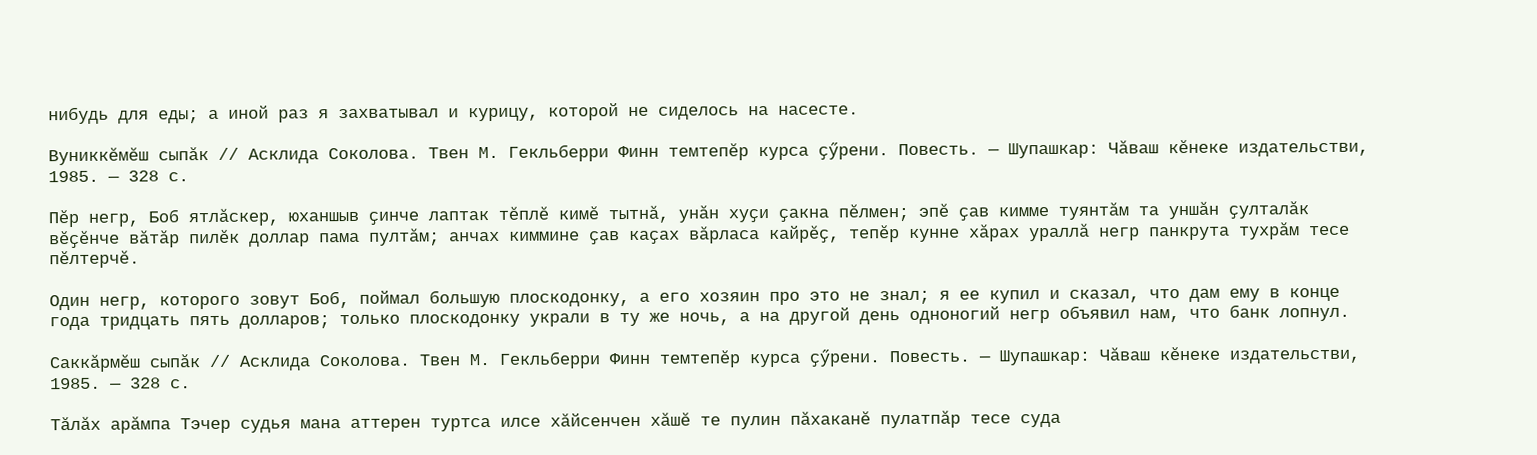нибудь для еды; а иной раз я захватывал и курицу, которой не сиделось на насесте.

Вуниккӗмӗш сыпӑк // Асклида Соколова. Твен М. Гекльберри Финн темтепӗр курса ҫӳрени. Повесть. — Шупашкар: Чӑваш кӗнеке издательстви, 1985. — 328 с.

Пӗр негр, Боб ятлӑскер, юханшыв ҫинче лаптак тӗплӗ кимӗ тытнӑ, унӑн хуҫи ҫакна пӗлмен; эпӗ ҫав кимме туянтӑм та уншӑн ҫулталӑк вӗҫӗнче вӑтӑр пилӗк доллар пама пултӑм; анчах киммине ҫав каҫах вӑрласа кайрӗҫ, тепӗр кунне хӑрах ураллӑ негр панкрута тухрӑм тесе пӗлтерчӗ.

Один негр, которого зовут Боб, поймал большую плоскодонку, а его хозяин про это не знал; я ее купил и сказал, что дам ему в конце года тридцать пять долларов; только плоскодонку украли в ту же ночь, а на другой день одноногий негр объявил нам, что банк лопнул.

Саккӑрмӗш сыпӑк // Асклида Соколова. Твен М. Гекльберри Финн темтепӗр курса ҫӳрени. Повесть. — Шупашкар: Чӑваш кӗнеке издательстви, 1985. — 328 с.

Тӑлӑх арӑмпа Тэчер судья мана аттерен туртса илсе хӑйсенчен хӑшӗ те пулин пӑхаканӗ пулатпӑр тесе суда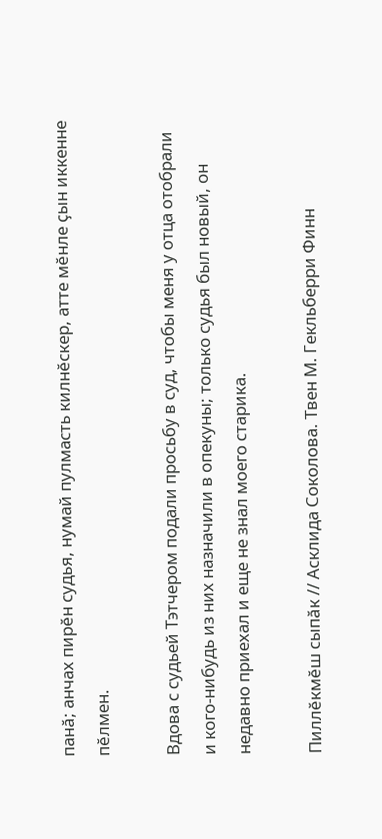панӑ; анчах пирӗн судья, нумай пулмасть килнӗскер, атте мӗнле ҫын иккенне пӗлмен.

Вдова с судьей Тэтчером подали просьбу в суд, чтобы меня у отца отобрали и кого-нибудь из них назначили в опекуны; только судья был новый, он недавно приехал и еще не знал моего старика.

Пиллӗкмӗш сыпӑк // Асклида Соколова. Твен М. Гекльберри Финн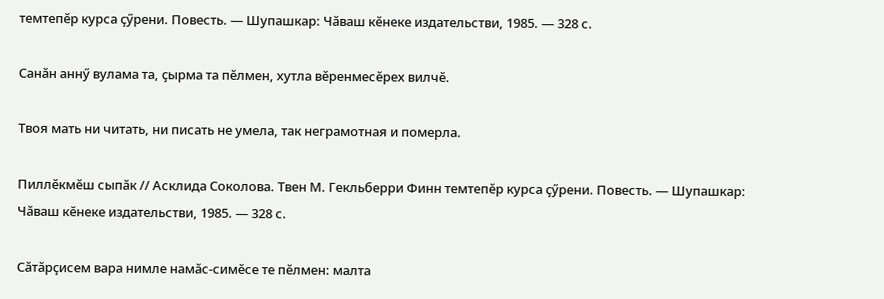темтепӗр курса ҫӳрени. Повесть. — Шупашкар: Чӑваш кӗнеке издательстви, 1985. — 328 с.

Санӑн аннӳ вулама та, ҫырма та пӗлмен, хутла вӗренмесӗрех вилчӗ.

Твоя мать ни читать, ни писать не умела, так неграмотная и померла.

Пиллӗкмӗш сыпӑк // Асклида Соколова. Твен М. Гекльберри Финн темтепӗр курса ҫӳрени. Повесть. — Шупашкар: Чӑваш кӗнеке издательстви, 1985. — 328 с.

Сӑтӑрҫисем вара нимле намӑс-симӗсе те пӗлмен: малта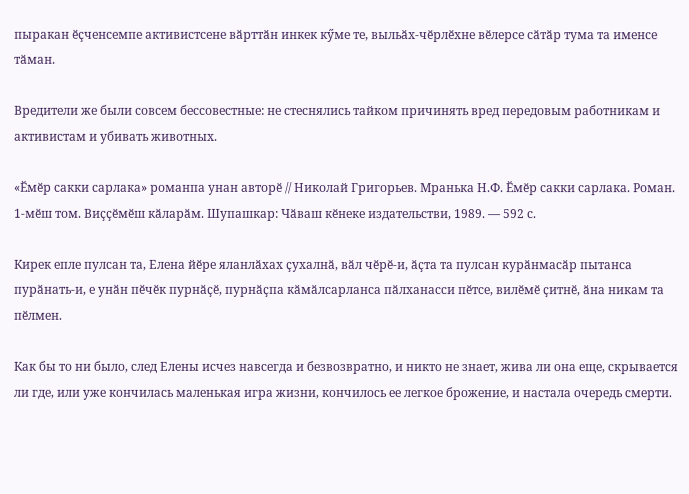пыракан ӗҫченсемпе активистсене вӑрттӑн инкек кӳме те, выльӑх-чӗрлӗхне вӗлерсе сӑтӑр тума та именсе тӑман.

Вредители же были совсем бессовестные: не стеснялись тайком причинять вред передовым работникам и активистам и убивать животных.

«Ӗмӗр сакки сарлака» романпа унан авторӗ // Николай Григорьев. Мранька Н.Ф. Ӗмӗр сакки сарлака. Роман. 1-мӗш том. Виҫҫӗмӗш кӑларӑм. Шупашкар: Чӑваш кӗнеке издательстви, 1989. — 592 с.

Кирек епле пулсан та, Елена йӗре яланлӑхах ҫухалнӑ, вӑл чӗрӗ-и, ӑҫта та пулсан курӑнмасӑр пытанса пурӑнать-и, е унӑн пӗчӗк пурнӑҫӗ, пурнӑҫпа кӑмӑлсарланса пӑлханасси пӗтсе, вилӗмӗ ҫитнӗ, ӑна никам та пӗлмен.

Как бы то ни было, след Елены исчез навсегда и безвозвратно, и никто не знает, жива ли она еще, скрывается ли где, или уже кончилась маленькая игра жизни, кончилось ее легкое брожение, и настала очередь смерти.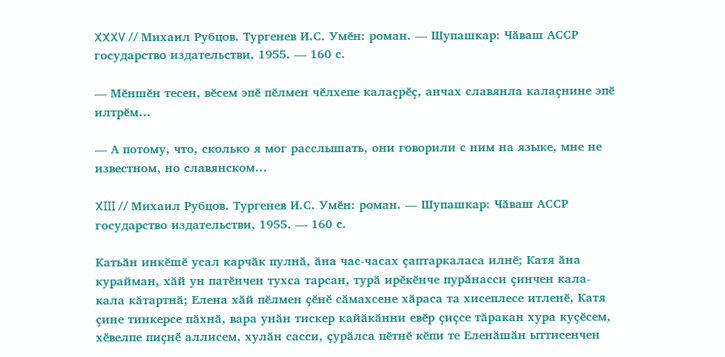XXXV // Михаил Рубцов. Тургенев И.С. Умӗн: роман. — Шупашкар: Чӑваш АССР государство издательстви, 1955. — 160 с.

— Мӗншӗн тесен, вӗсем эпӗ пӗлмен чӗлхепе калаҫрӗҫ, анчах славянла калаҫнине эпӗ илтрӗм…

— А потому, что, сколько я мог расслышать, они говорили с ним на языке, мне не известном, но славянском…

XIII // Михаил Рубцов. Тургенев И.С. Умӗн: роман. — Шупашкар: Чӑваш АССР государство издательстви, 1955. — 160 с.

Катьӑн инкӗшӗ усал карчӑк пулнӑ, ӑна час-часах ҫаптаркаласа илнӗ; Катя ӑна курайман, хӑй ун патӗнчен тухса тарсан, турӑ ирӗкӗнче пурӑнасси ҫинчен кала-кала кӑтартнӑ; Елена хӑй пӗлмен ҫӗнӗ сӑмахсене хӑраса та хисеплесе итленӗ, Катя ҫине тинкерсе пӑхнӑ, вара унӑн тискер кайӑкӑнни евӗр ҫиҫсе тӑракан хура куҫӗсем, хӗвелпе пиҫнӗ аллисем, хулӑн сасси, ҫурӑлса пӗтнӗ кӗпи те Еленӑшӑн ыттисенчен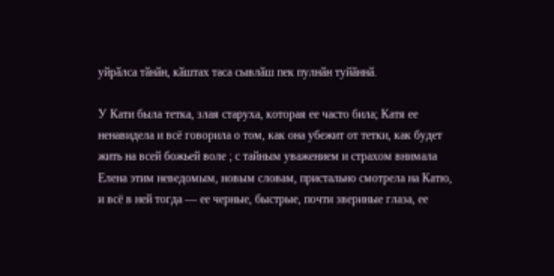уйрӑлса тӑнӑн, кӑштах таса сывлӑш пек пулнӑн туйӑннӑ.

У Кати была тетка, злая старуха, которая ее часто била; Катя ее ненавидела и всё говорила о том, как она убежит от тетки, как будет жить на всей божьей воле ; с тайным уважением и страхом внимала Елена этим неведомым, новым словам, пристально смотрела на Катю, и всё в ней тогда — ее черные, быстрые, почти звериные глаза, ее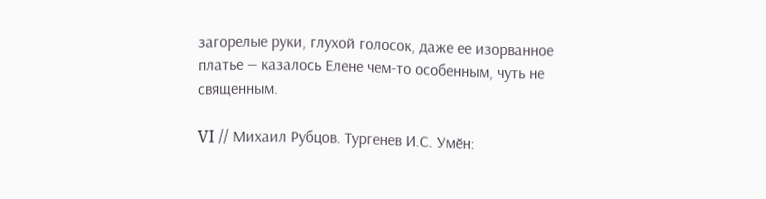загорелые руки, глухой голосок, даже ее изорванное платье — казалось Елене чем-то особенным, чуть не священным.

VI // Михаил Рубцов. Тургенев И.С. Умӗн: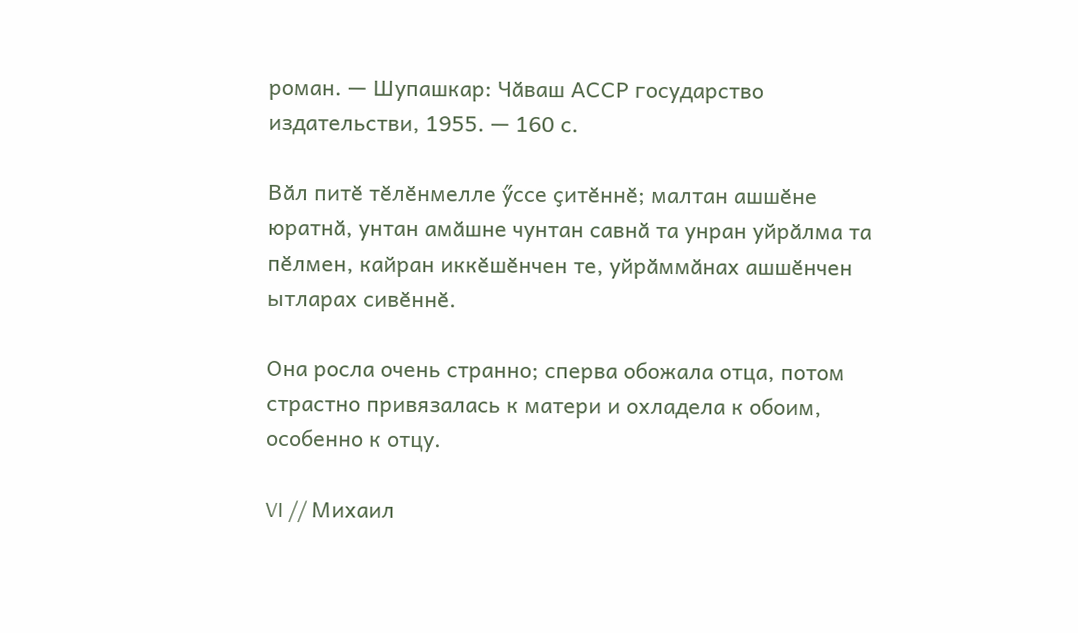роман. — Шупашкар: Чӑваш АССР государство издательстви, 1955. — 160 с.

Вӑл питӗ тӗлӗнмелле ӳссе ҫитӗннӗ; малтан ашшӗне юратнӑ, унтан амӑшне чунтан савнӑ та унран уйрӑлма та пӗлмен, кайран иккӗшӗнчен те, уйрӑммӑнах ашшӗнчен ытларах сивӗннӗ.

Она росла очень странно; сперва обожала отца, потом страстно привязалась к матери и охладела к обоим, особенно к отцу.

VI // Михаил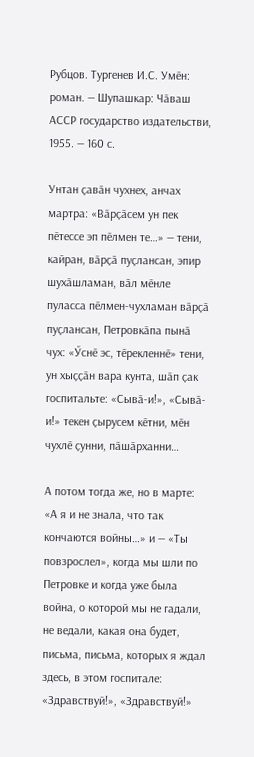Рубцов. Тургенев И.С. Умӗн: роман. — Шупашкар: Чӑваш АССР государство издательстви, 1955. — 160 с.

Унтан ҫавӑн чухнех, анчах мартра: «Вӑрҫӑсем ун пек пӗтессе эп пӗлмен те…» — тени, кайран, вӑрҫӑ пуҫлансан, эпир шухӑшламан, вӑл мӗнле пуласса пӗлмен-чухламан вӑрҫӑ пуҫлансан, Петровкӑпа пынӑ чух: «Ӳснӗ эс, тӗрекленнӗ» тени, ун хыҫҫӑн вара кунта, шӑп ҫак госпитальте: «Сывӑ-и!», «Сывӑ-и!» текен ҫырусем кӗтни, мӗн чухлӗ ҫунни, пӑшӑрханни…

А потом тогда же, но в марте: «А я и не знала, что так кончаются войны…» и — «Ты повзрослел», когда мы шли по Петровке и когда уже была война, о которой мы не гадали, не ведали, какая она будет, письма, письма, которых я ждал здесь, в этом госпитале: «Здравствуй!», «Здравствуй!»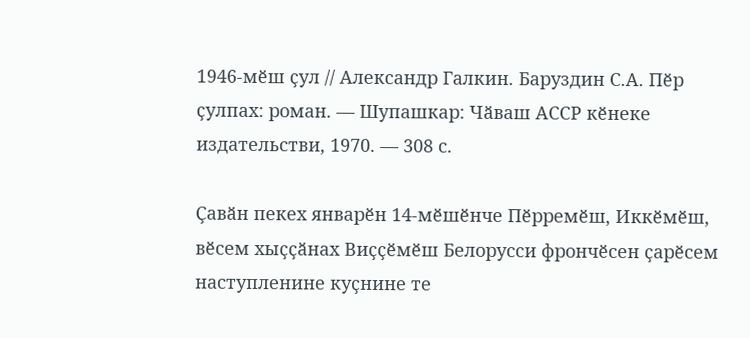1946-мӗш ҫул // Александр Галкин. Баруздин С.А. Пӗр ҫулпах: роман. — Шупашкар: Чӑваш АССР кӗнеке издательстви, 1970. — 308 с.

Ҫавӑн пекех январӗн 14-мӗшӗнче Пӗрремӗш, Иккӗмӗш, вӗсем хыҫҫӑнах Виҫҫӗмӗш Белорусси фрончӗсен ҫарӗсем наступленине куҫнине те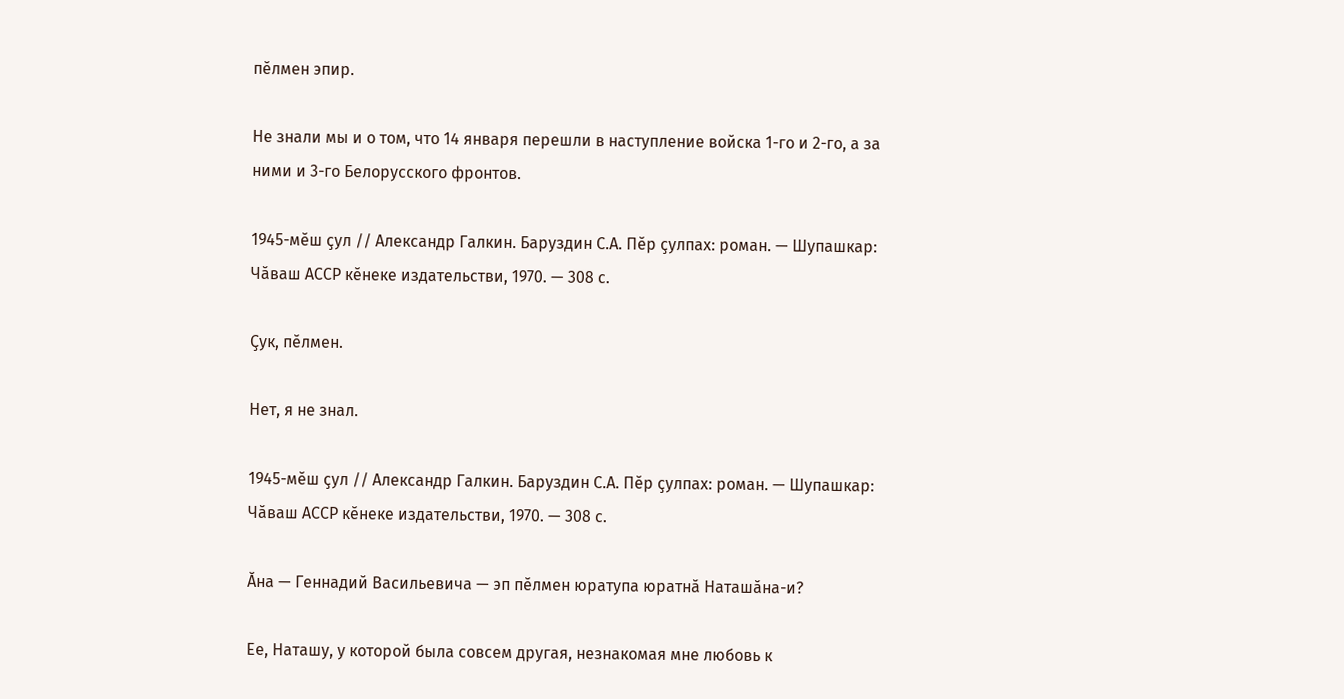пӗлмен эпир.

Не знали мы и о том, что 14 января перешли в наступление войска 1-го и 2-го, а за ними и 3-го Белорусского фронтов.

1945-мӗш ҫул // Александр Галкин. Баруздин С.А. Пӗр ҫулпах: роман. — Шупашкар: Чӑваш АССР кӗнеке издательстви, 1970. — 308 с.

Ҫук, пӗлмен.

Нет, я не знал.

1945-мӗш ҫул // Александр Галкин. Баруздин С.А. Пӗр ҫулпах: роман. — Шупашкар: Чӑваш АССР кӗнеке издательстви, 1970. — 308 с.

Ӑна — Геннадий Васильевича — эп пӗлмен юратупа юратнӑ Наташӑна-и?

Ее, Наташу, у которой была совсем другая, незнакомая мне любовь к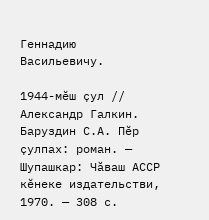Геннадию Васильевичу.

1944-мӗш ҫул // Александр Галкин. Баруздин С.А. Пӗр ҫулпах: роман. — Шупашкар: Чӑваш АССР кӗнеке издательстви, 1970. — 308 с.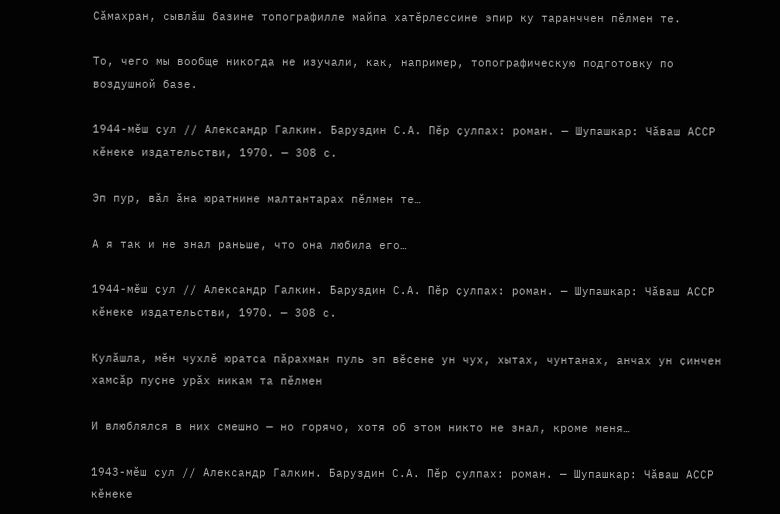Сӑмахран, сывлӑш базине топографилле майпа хатӗрлессине эпир ку таранччен пӗлмен те.

То, чего мы вообще никогда не изучали, как, например, топографическую подготовку по воздушной базе.

1944-мӗш ҫул // Александр Галкин. Баруздин С.А. Пӗр ҫулпах: роман. — Шупашкар: Чӑваш АССР кӗнеке издательстви, 1970. — 308 с.

Эп пур, вӑл ӑна юратнине малтантарах пӗлмен те…

А я так и не знал раньше, что она любила его…

1944-мӗш ҫул // Александр Галкин. Баруздин С.А. Пӗр ҫулпах: роман. — Шупашкар: Чӑваш АССР кӗнеке издательстви, 1970. — 308 с.

Кулӑшла, мӗн чухлӗ юратса пӑрахман пуль эп вӗсене ун чух, хытах, чунтанах, анчах ун ҫинчен хамсӑр пуҫне урӑх никам та пӗлмен

И влюблялся в них смешно — но горячо, хотя об этом никто не знал, кроме меня…

1943-мӗш ҫул // Александр Галкин. Баруздин С.А. Пӗр ҫулпах: роман. — Шупашкар: Чӑваш АССР кӗнеке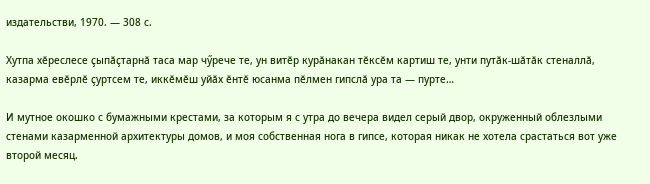издательстви, 1970. — 308 с.

Хутпа хӗреслесе ҫыпӑҫтарнӑ таса мар чӳрече те, ун витӗр курӑнакан тӗксӗм картиш те, унти путӑк-шӑтӑк стеналлӑ, казарма евӗрлӗ ҫуртсем те, иккӗмӗш уйӑх ӗнтӗ юсанма пӗлмен гипслӑ ура та — пурте…

И мутное окошко с бумажными крестами, за которым я с утра до вечера видел серый двор, окруженный облезлыми стенами казарменной архитектуры домов, и моя собственная нога в гипсе, которая никак не хотела срастаться вот уже второй месяц.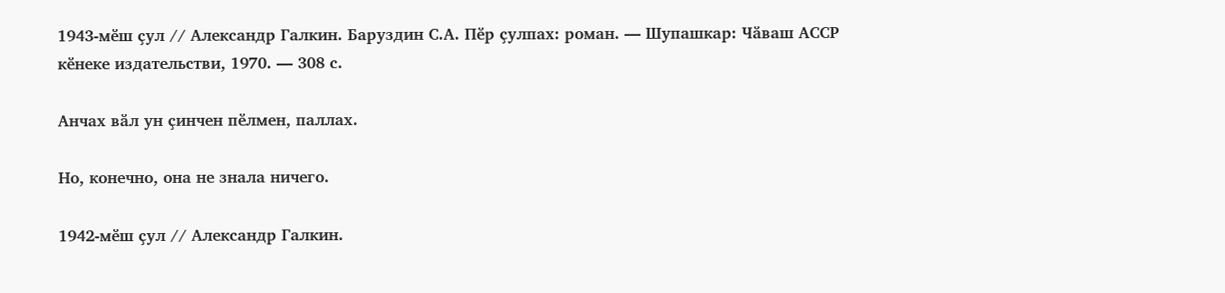1943-мӗш ҫул // Александр Галкин. Баруздин С.А. Пӗр ҫулпах: роман. — Шупашкар: Чӑваш АССР кӗнеке издательстви, 1970. — 308 с.

Анчах вӑл ун ҫинчен пӗлмен, паллах.

Но, конечно, она не знала ничего.

1942-мӗш ҫул // Александр Галкин.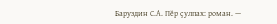Баруздин С.А. Пӗр ҫулпах: роман. —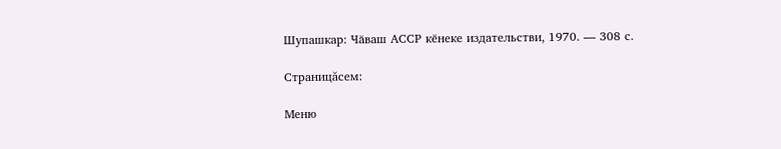Шупашкар: Чӑваш АССР кӗнеке издательстви, 1970. — 308 с.

Страницăсем:

Меню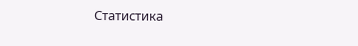Статистика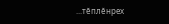...тĕплӗнрех